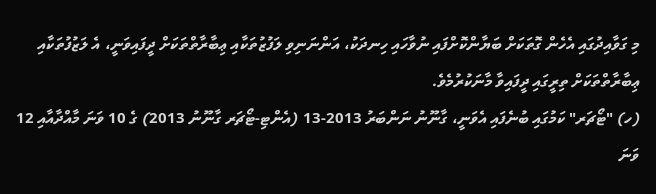މި ގަވާއިދުގައި އެހެން ގޮތަކަށް ބަޔާންކޮށްފައި ނުވާހައި ހިނދަކު، އަންނަނިވި ލަފުޒުތަކާއި ޢިބާރާތްތަކަށް ދީފައިވަނީ، އެ ލަޒުފުތަކާއި ޢިބާރާތްތަކަށް ތިރީގައި ދީފައިވާ މާނަކުރުމެވެ.
(ހ) "ޓޯޗަރ" ކަމުގައި ބުނެފައި އެވަނީ، ގާނޫނު ނަންބަރު 2013-13 (އެންޓި-ޓޯޗަރ ގާނޫނު 2013) ގެ 10 ވަނަ މާއްދާއާއި 12 ވަނަ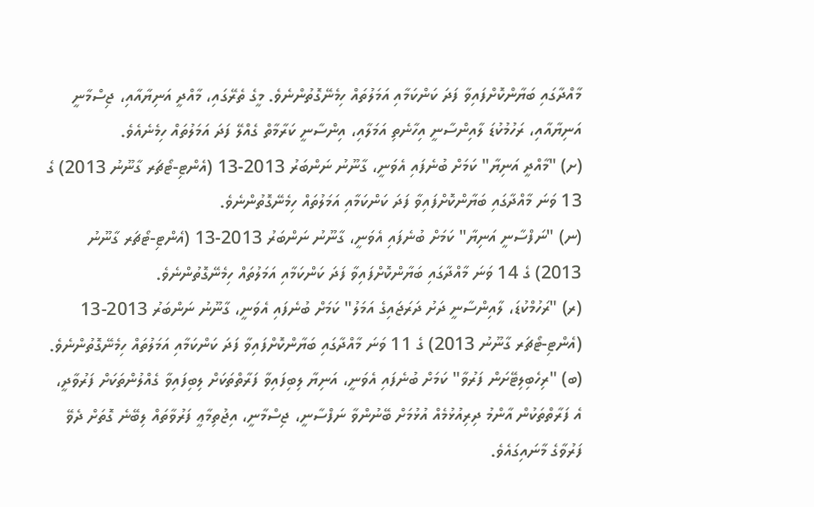މާއްދާގައި ބަޔާންކޮށްފައިވާ ފަދަ ކަންކަމާއި އަމަލުތައް ހިމެނޭގޮތުންނެވެ. މީގެ ތެރޭގައި، މާއްދީ އަނިޔާއާއި، ޖިސްމާނީ އަނިޔާއާއި، ރަހުމުކުޑަ ލާއިންސާނީ އިހާނެތި އަމަލާއި، އިންސާނީ ކަރާމާތް ގެއްލޭ ފަދަ އަމަލުތައް ހިމެނެއެވެ.
(ށ) "މާއްދީ އަނިޔާ" ކަމަށް ބުނެފައި އެވަނީ، ގާނޫނު ނަންބަރު 2013-13 (އެންޓި-ޓޯޗަރ ގާނޫނު 2013) ގެ 13 ވަނަ މާއްދާގައި ބަޔާންކޮށްފައިވާ ފަދަ ކަންކަމާއި އަމަލުތައް ހިމެނޭގޮތުންނެވެ.
(ނ) "ނަފްސާނީ އަނިޔާ" ކަމަށް ބުނެފައި އެވަނީ، ގާނޫނު ނަންބަރު 2013-13 (އެންޓި-ޓޯޗަރ ގާނޫނު 2013) ގެ 14 ވަނަ މާއްދާގައި ބަޔާންކޮށްފައިވާ ފަދަ ކަންކަމާއި އަމަލުތައް ހިމެނޭގޮތުންނެވެ.
(ރ) "ރަހުމްކުޑަ، ލާއިންސާނީ ދަށު ދަރަޖައިގެ އަމަލު" ކަމަށް ބުނެފައި އެވަނީ، ގާނޫނު ނަންބަރު 2013-13 (އެންޓި-ޓޯޗަރ ގާނޫނު 2013) ގެ 11 ވަނަ މާއްދާގައި ބަޔާންކޮށްފައިވާ ފަދަ ކަންކަމާއި އަމަލުތައް ހިމެނޭގޮތުންނެވެ.
(ބ) "ރިހެބިލިޓޭށަން ފަރުވާ" ކަމަށް ބުނެފައި އެވަނީ، އަނިޔާ ލިބިފައިވާ ފަރާތްތަކަށް ލިބިފައިވާ ގެއްލުންތަކަށް ފަރުވާދީ، އެ ފަރާތްތަކުން އާންމު ދިރިއުޅުމެއް އުޅުމަށް ބޭނުންވާ ނަފްސާނީ، ޖިސްމާނީ، އިޖުތިމާޢީ ފަރުވާތައް ލިބޭނެ ގޮތަށް ދެވޭ ފަރުވާގެ މާނައިގައެވެ.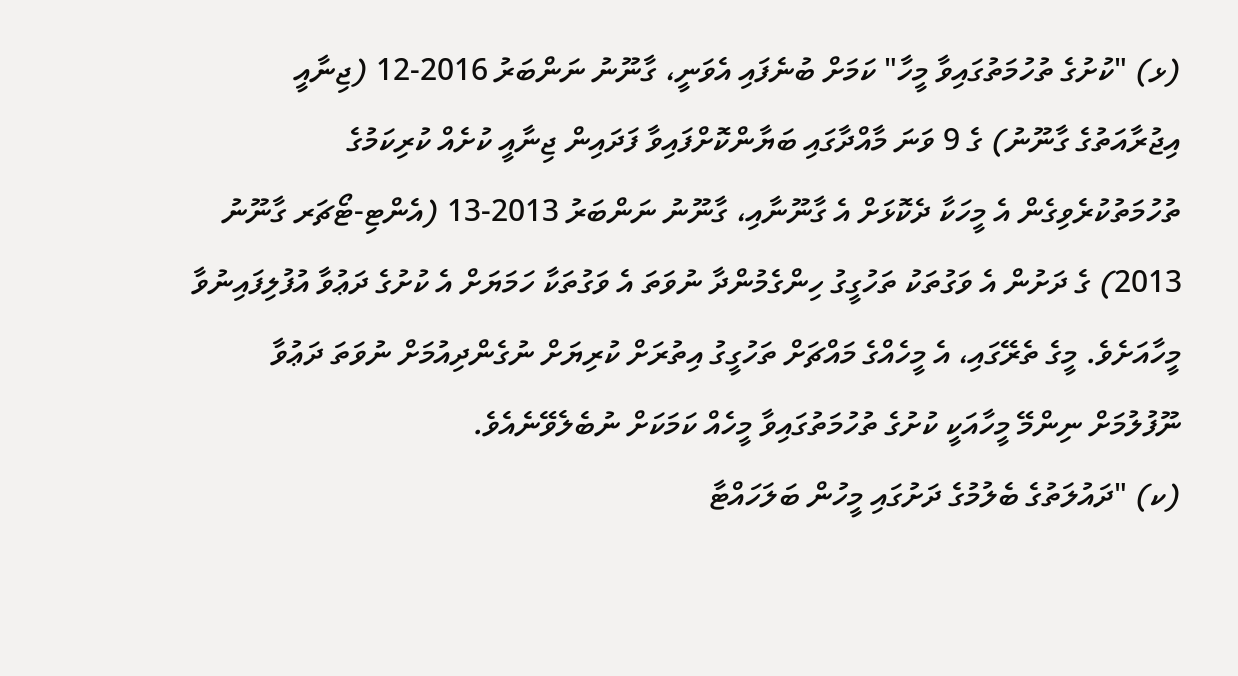(ޅ) "ކުށުގެ ތުހުމަތުގައިވާ މީހާ" ކަމަށް ބުނެފައި އެވަނީ، ގާނޫނު ނަންބަރު 2016-12 (ޖިނާއީ އިޖުރާއަތުގެ ގާނޫނު) ގެ 9 ވަނަ މާއްދާގައި ބަޔާންކޮށްފައިވާ ފަދައިން ޖިނާއީ ކުށެއް ކުރިކަމުގެ ތުހުމަތުކުރެވިގެން އެ މީހަކާ ދެކޮޅަށް އެ ގާނޫނާއި، ގާނޫނު ނަންބަރު 2013-13 (އެންޓި-ޓޯޗަރ ގާނޫނު 2013) ގެ ދަށުން އެ ވަގުތަކު ތަހުގީގު ހިންގެމުންދާ ނުވަތަ އެ ވަގުތަކާ ހަމަޔަށް އެ ކުށުގެ ދަޢުވާ އުފުލިފައިނުވާ މީހާއަށެވެ. މީގެ ތެރޭގައި، އެ މީހެއްގެ މައްޗަށް ތަހުގީގު އިތުރަށް ކުރިޔަށް ނުގެންދިއުމަށް ނުވަތަ ދަޢުވާ ނޫފުލުމަށް ނިންމޭ މީހާއަކީ ކުށުގެ ތުހުމަތުގައިވާ މީހެއް ކަމަކަށް ނުބެލެވޭނެއެވެ.
(ކ) "ދައުލަތުގެ ބެލުމުގެ ދަށުގައި މީހުން ބަލަހައްޓާ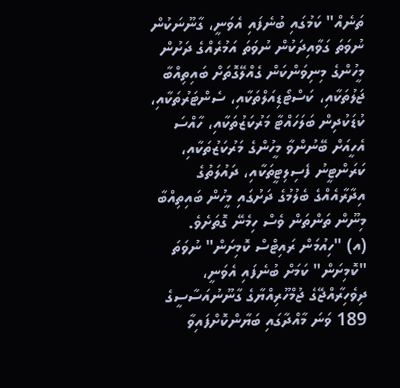ތަނެއް" ކަމުގައި ބުނެފައި އެވަނީ، ގާނޫނަކުން ނުވަތަ ގަވާއިދަކުން ނުވަތަ އަމުރެއްގެ ދަށުން މީހުންގެ މިނިވަންކަން ގެއްލޭގޮތަށް ބައިތިއްބާ ޖަލުތަކާއި، ކަސްޓޯޑިއަލްތަކާއި، ސެންޓަރުތަކާއި، ކުޑަކުދިން ބަލަހައްޓާ މަރުކަޒުތަކާއި، ހާއްސަ އެހީއަށް ބޭނުންވާ މީހުންގެ މަރުކަޒުތަކާއި، ކަރަންޓީނު ފެސިލިޓީތަކާއި، ދައުލަތުގެ އިދާރާއެއްގެ ބެލުމުގެ ދަށުގައި މީހުން ބައިތިއްބާ މިނޫން ތަންތަން ވެސް ހިމެނޭ ގޮތަށެވެ.
(އ) "ހިއުމަން ރައިޓްސް ކޮމިށަން" ނުވަތަ "ކޮމިށަން" ކަމަށް ބުނެފައި އެވަނީ، ދިވެހިރާއްޖޭގެ ޖުމްހޫރިއްޔާގެ ގާނޫނުއަސާސީގެ 189 ވަނަ މާއްދާގައި ބަޔާންކޮށްފައިވާ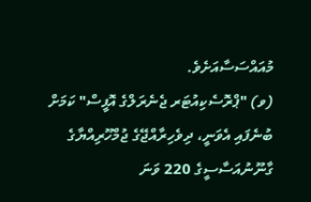މުއައްސަސާއަށެވެ.
(ވ) "ޕްރޮސެކިއުޓަރ ޖެނެރަލްގެ އޮފީސް" ކަމަށް ބުނެފައި އެވަނީ، ދިވެހިރާއްޖޭގެ ޖުމްހޫރިއްޔާގެ ގާނޫނުއަސާސީގެ 220 ވަނަ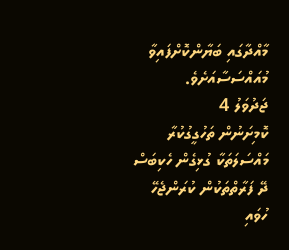މާއްދާގައި ބަޔާންކޮށްފައިވާ މުއައްސަސާއަށެވެ.
ޖަދުވަލު 4
ކޮމިށަނުން ތަހުގީގުކުރާ މައްސަލަތަކާ ގުޅިގެން ހެކިބަސް ދޭ ފަރާތްތަކުން ކުރަންޖެހޭ ހުވައި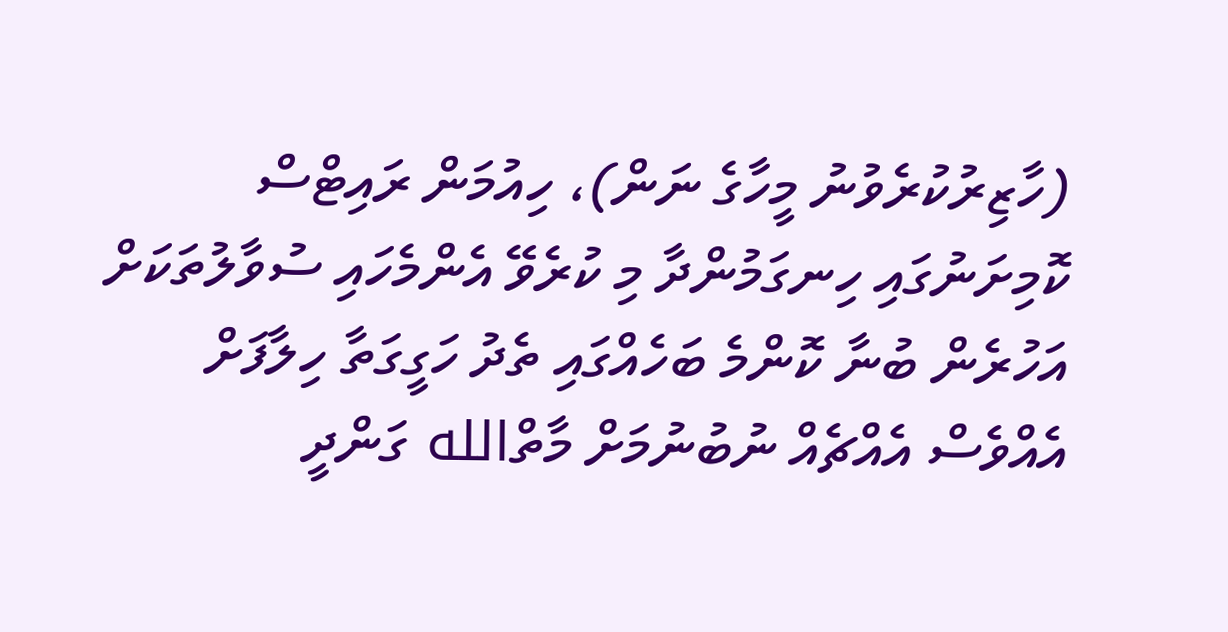(ހާޒިރުކުރެވުނު މީހާގެ ނަން)، ހިއުމަން ރައިޓްސް ކޮމިށަނުގައި ހިނގަމުންދާ މި ކުރެވޭ އެންމެހައި ސުވާލުތަކަށް އަހުރެން ބުނާ ކޮންމެ ބަހެއްގައި ތެދު ހަގީގަތާ ހިލާފަށް އެއްވެސް އެއްޗެއް ނުބުނުމަށް މާތްالله ގަންދީ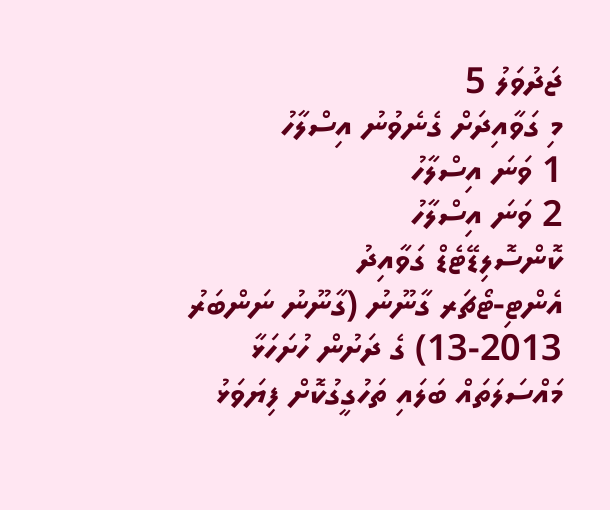ޖަދުވަލު 5
މި ގަވާއިދަށް ގެނެވުނު އިސްލާހު
1 ވަނަ އިސްލާހު
2 ވަނަ އިސްލާހު
ކޮންސޮލިޑޭޓެޑް ގަވާއިދު
އެންޓި-ޓޯޗަރ ގާނޫނު (ގާނޫނު ނަންބަރު 2013-13) ގެ ދަށުން ހުށަހަޅާ މައްސަލަތައް ބަލައި ތަހުގީގުކޮށް ފިޔަވަޅު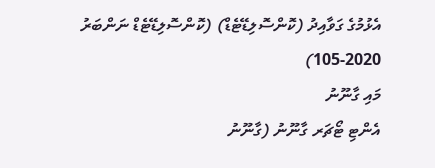އެޅުމުގެ ގަވާއިދު (ކޮންސޮލިޑޭޓެޑް) (ކޮންސޮލިޑޭޓެޑް ނަންބަރު 2020-105)
މައި ގާނޫނު
އެންޓި ޓޯޗަރ ގާނޫނު (ގާނޫނު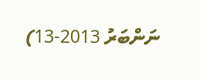ނަންބަރު 2013-13)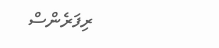ރިފަރެންސް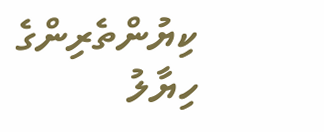ކިޔުންތެރިންގެ ހިޔާލު